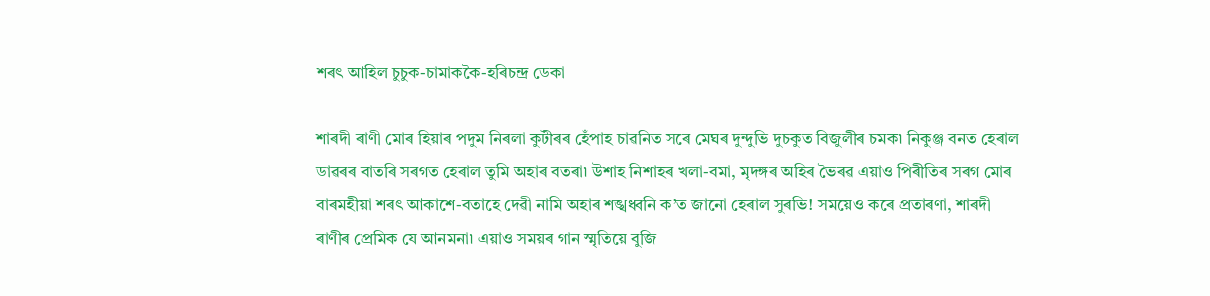শৰৎ আহিল চুচুক-চামাককৈ-হৰিচন্দ্ৰ ডেকা

শাৰদী ৰাণী মোৰ হিয়াৰ পদুম নিৰলা কুটীৰৰ হেঁপাহ চাৱনিত সৰে মেঘৰ দুন্দুভি দুচকুত বিজুলীৰ চমক৷ নিকুঞ্জ বনত হেৰাল  ডাৱৰৰ বাতৰি সৰগত হেৰাল তুমি অহাৰ বতৰা৷ উশাহ নিশাহৰ খলা-বমা, মৃদঙ্গৰ অহিৰ ভৈৰৱ এয়াও পিৰীতিৰ সৰগ মোৰ বাৰমহীয়া শৰৎ আকাশে-বতাহে দেৱী নামি অহাৰ শঙ্খধ্বনি ক’ত জানো হেৰাল সুৰভি! সময়েও কৰে প্ৰতাৰণা, শাৰদী ৰাণীৰ প্ৰেমিক যে আনমনা৷ এয়াও সময়ৰ গান স্মৃতিয়ে বুজি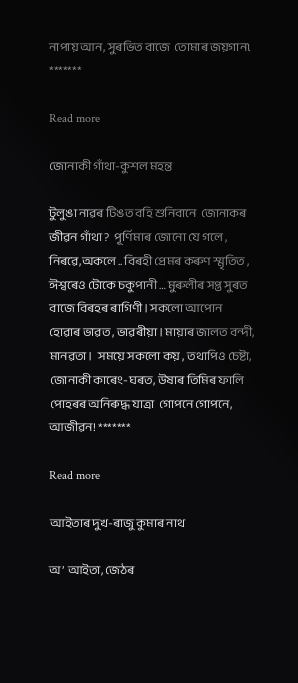নাপায় আন, সুৰভিত বাজে  তোমাৰ জয়গান৷ *******

Read more

জোনাকী গাঁথা-কুশল মহন্ত

টুলুঙা নাৱৰ টিঙত বহি শুনিবানে  জোনাকৰ জীৱন গাঁথা?  পূৰ্ণিমাৰ জোনো যে গলে , নিৰৱে,অকলে .. বিৰহী প্ৰেমৰ কৰুণ স্মৃতিত , ঈশ্বৰেও টোকে চকুপানী … মুৰুলীৰ সপ্ত সুৰত বাজে বিৰহৰ ৰাগিণী। সকলো আপোন হোৱাৰ ভাৱত , ভাৱৰীয়া। মায়াৰ জালত বন্দী, মানৱতা।   সময়ে সকলো কয় , তথাপিও চেষ্টা, জোনাকী কাৰেং-ঘৰত, উষাৰ তিমিৰ ফালি পোহৰৰ অনিৰুদ্ধ যাত্ৰা  গোপনে গোপনে, আজীৱন! *******

Read more

আইতাৰ দুখ-ৰাজু কুমাৰ নাথ

অ’ আইতা, জেঠৰ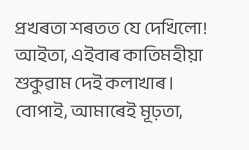প্ৰখৰতা শৰতত যে দেখিলো! আইতা, এইবাৰ কাতিমহীয়া শুকুৱাম দেই কলাখাৰ।   বোপাই, আমাৰেই মূঢ়তা,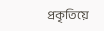প্ৰকৃতিয়ে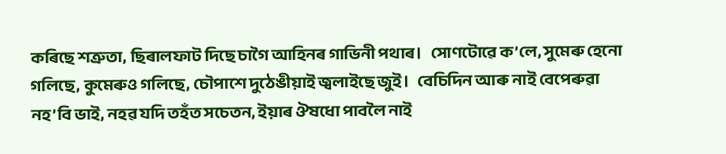কৰিছে শত্ৰুতা, ছিৰালফাট দিছে চাগৈ আহিনৰ গাভিনী পথাৰ।   সোণটোৱে ক’লে, সুমেৰু হেনো গলিছে, কুমেৰুও গলিছে, চৌপাশে দুঠেঙীয়াই জ্বলাইছে জুই।   বেচিদিন আৰু নাই বেপেৰুৱা নহ’বি ভাই, নহৱ যদি তহঁত সচেতন, ইয়াৰ ঔষধো পাবলৈ নাই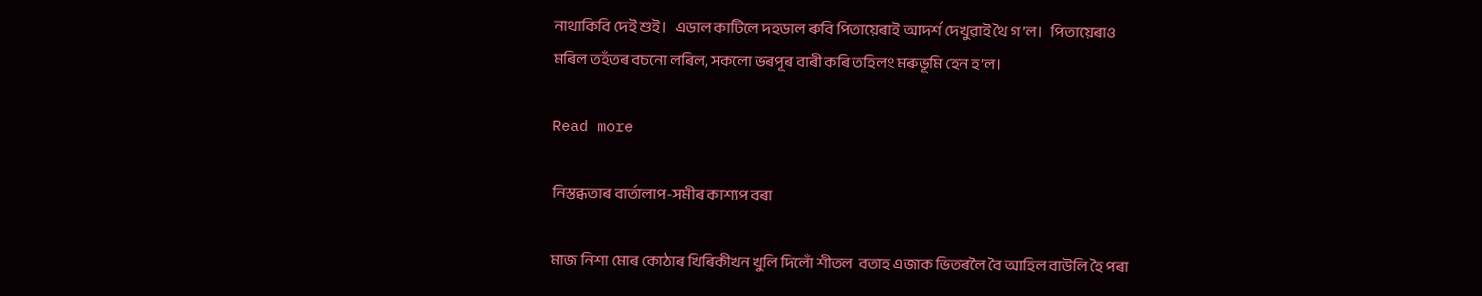নাথাকিবি দেই শুই।   এডাল কাটিলে দহডাল ৰুবি পিতায়েৰাই আদৰ্শ দেখুৱাই থৈ গ’ল।   পিতায়েৰাও মৰিল তহঁতৰ বচনো লৰিল, সকলো ভৰপূৰ বাৰী কৰি তহিলং মৰুভূমি হেন হ’ল।

Read more

নিস্তব্ধতাৰ বাৰ্তালাপ-সমীৰ কাশ্যপ বৰা

মাজ নিশা মোৰ কোঠাৰ খিৰিকীখন খুলি দিলোঁ শীতল  বতাহ এজাক ভিতৰলৈ বৈ আহিল বাউলি হৈ পৰা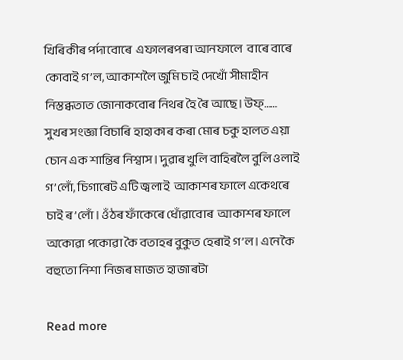খিৰিকীৰ পৰ্দাবোৰে  এফালৰপৰা আনফালে  বাৰে বাৰে কোবাই গ’ল, আকাশলৈ জুমি চাই দেখোঁ সীমাহীন নিস্তব্ধতাত জোনাকবোৰ নিথৰ হৈ ৰৈ আছে। উফ্…… সুখৰ সংজ্ঞা বিচাৰি হাহাকাৰ কৰা মোৰ চকু হালত এয়া চোন এক শান্তিৰ নিশ্বাস। দুৱাৰ খুলি বাহিৰলৈ বুলি ওলাই গ’লোঁ, চিগাৰেট এটি জ্বলাই  আকাশৰ ফালে একেথৰে চাই ৰ’লোঁ। ওঁঠৰ ফাঁকেৰে ধোঁৱাবোৰ  আকাশৰ ফালে অকোৱা পকোৱা কৈ বতাহৰ বুকুত হেৰাই গ’ল। এনেকৈ বহুতো নিশা নিজৰ মাজত হাজাৰটা

Read more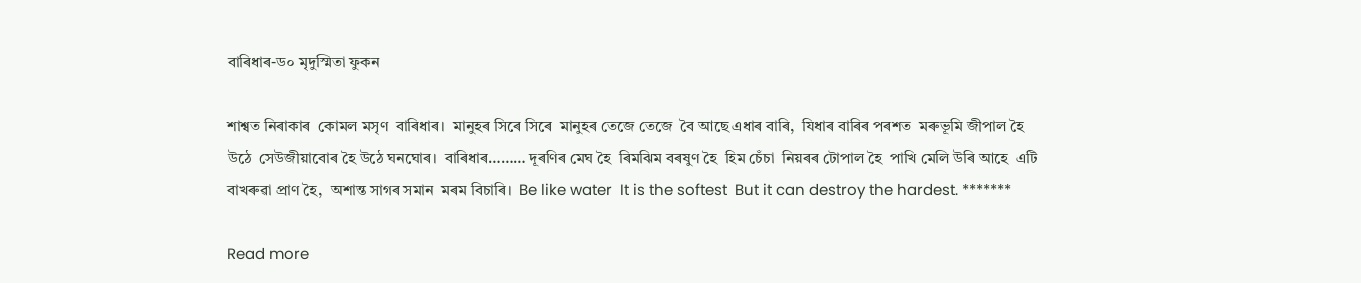বাৰিধাৰ-ড০ মৃদুস্মিতা ফুকন

শাশ্বত নিৰাকাৰ  কোমল মসৃণ  বাৰিধাৰ।  মানুহৰ সিৰে সিৰে  মানুহৰ তেজে তেজে  বৈ আছে এধাৰ বাৰি,  যিধাৰ বাৰিৰ পৰশত  মৰুভূমি জীপাল হৈ উঠে  সেউজীয়াবোৰ হৈ উঠে ঘনঘোৰ।  বাৰিধাৰ……… দূৰণিৰ মেঘ হৈ  ৰিমঝিম বৰষুণ হৈ  হিম চেঁচা  নিয়ৰৰ টোপাল হৈ  পাখি মেলি উৰি আহে  এটি বাখৰুৱা প্ৰাণ হৈ,  অশান্ত সাগৰ সমান  মৰম বিচাৰি।  Be like water  It is the softest  But it can destroy the hardest. *******

Read more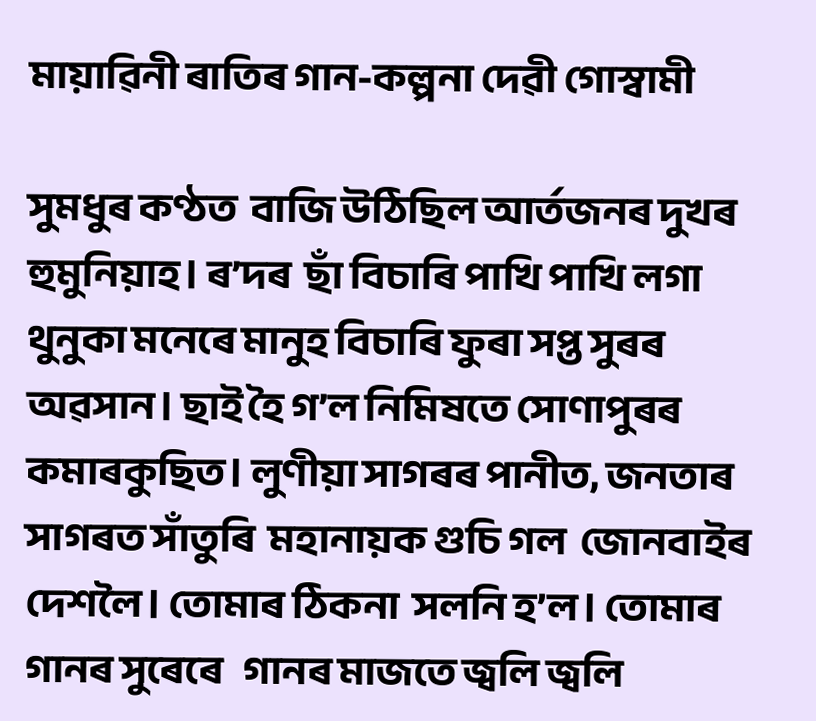মায়াৱিনী ৰাতিৰ গান-কল্পনা দেৱী গোস্বামী

সুমধুৰ কণ্ঠত  বাজি উঠিছিল আৰ্তজনৰ দুখৰ হুমুনিয়াহ। ৰ’দৰ  ছাঁ বিচাৰি পাখি পাখি লগা থুনুকা মনেৰে মানুহ বিচাৰি ফুৰা সপ্ত সুৰৰ অৱসান। ছাই হৈ গ’ল নিমিষতে সোণাপুৰৰ কমাৰকুছিত। লুণীয়া সাগৰৰ পানীত, জনতাৰ সাগৰত সাঁতুৰি  মহানায়ক গুচি গল  জোনবাইৰ  দেশলৈ। তোমাৰ ঠিকনা  সলনি হ’ল। তোমাৰ গানৰ সুৰেৰে   গানৰ মাজতে জ্বলি জ্বলি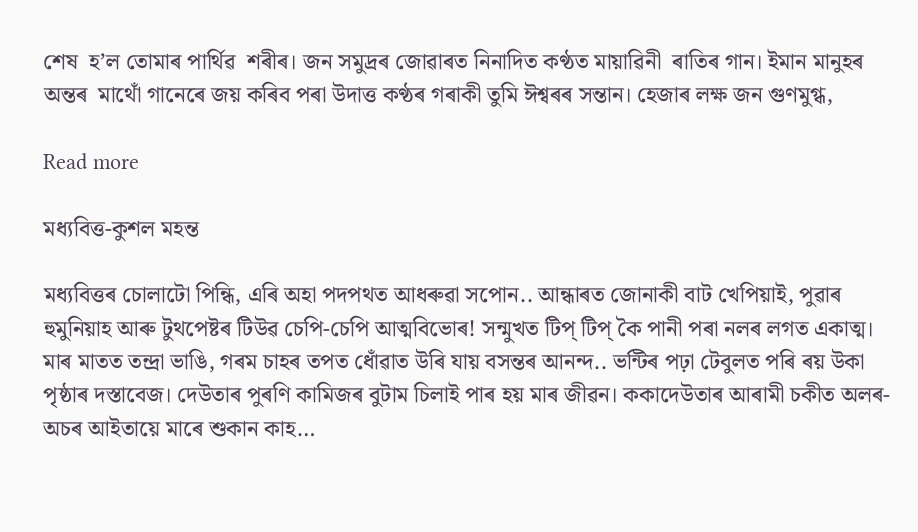শেষ  হ’ল তোমাৰ পাৰ্থিৱ  শৰীৰ। জন সমুদ্ৰৰ জোৱাৰত নিনাদিত কণ্ঠত মায়াৱিনী  ৰাতিৰ গান। ইমান মানুহৰ অন্তৰ  মাথোঁ গানেৰে জয় কৰিব পৰা উদাত্ত কণ্ঠৰ গৰাকী তুমি ঈশ্বৰৰ সন্তান। হেজাৰ লক্ষ জন গুণমুগ্ধ,

Read more

মধ্যবিত্ত-কুশল মহন্ত

মধ্যবিত্তৰ চোলাটো পিন্ধি, এৰি অহা পদপথত আধৰুৱা সপোন.. আন্ধাৰত জোনাকী বাট খেপিয়াই, পুৱাৰ হুমুনিয়াহ আৰু টুথপেষ্টৰ টিউৱ চেপি-চেপি আত্মবিভোৰ! সন্মুখত টিপ্ টিপ্ কৈ পানী পৰা নলৰ লগত একাত্ম। মাৰ মাতত তন্দ্ৰা ভাঙি, গৰম চাহৰ তপত ধোঁৱাত উৰি যায় বসন্তৰ আনন্দ.. ভন্টিৰ পঢ়া টেবুলত পৰি ৰয় উকা পৃষ্ঠাৰ দস্তাবেজ। দেউতাৰ পুৰণি কামিজৰ বুটাম চিলাই পাৰ হয় মাৰ জীৱন। ককাদেউতাৰ আৰামী চকীত অলৰ-অচৰ আইতায়ে মাৰে শুকান কাহ…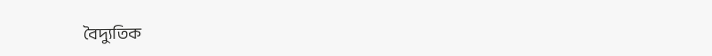বৈদ্যুতিক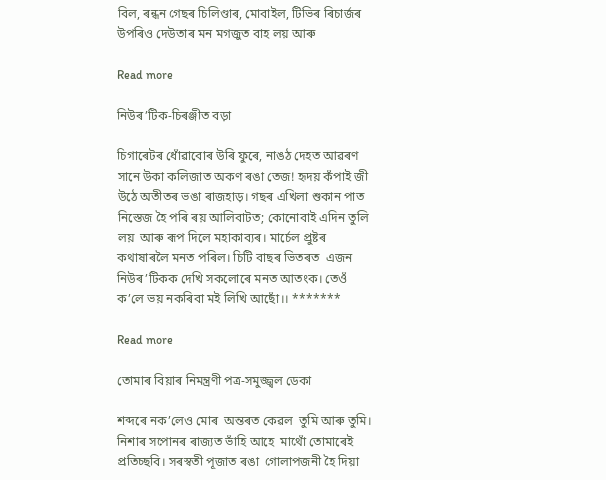বিল, ৰন্ধন গেছৰ চিলিণ্ডাৰ, মোবাইল, টিভিৰ ৰিচাৰ্জৰ উপৰিও দেউতাৰ মন মগজুত বাহ লয় আৰু

Read more

নিউৰ’টিক-চিৰঞ্জীত বড়া

চিগাৰেটৰ ধোঁৱাবোৰ উৰি ফুৰে, নাঙঠ দেহত আৱৰণ সানে উকা কলিজাত অকণ ৰঙা তেজ! হৃদয় কঁপাই‌ জী উঠে অতীতৰ ভঙা ৰাজহাড়। গছৰ এখিলা শুকান পাত নিস্তেজ হৈ পৰি ৰয় আলিবাটত; কোনোবাই এদিন তুলি লয়  আৰু ৰূপ দিলে মহাকাব্যৰ। মাৰ্চেল প্ৰুষ্টৰ কথাষাৰলৈ মনত পৰিল। চিটি বাছৰ ভিতৰত  এজন নিউৰ’টিকক দেখি সকলোৰে মনত আতংক। তেওঁ ক’লে ভয় নকৰিবা‌ মই লিখি আছোঁ।। *******

Read more

তোমাৰ বিয়াৰ নিমন্ত্ৰণী পত্ৰ-সমুজ্জ্বল ডেকা

শব্দৰে নক’লেও মোৰ  অন্তৰত কেৱল  তুমি আৰু তুমি। নিশাৰ সপোনৰ ৰাজ্যত ভাঁহি আহে  মাথোঁ তোমাৰেই প্ৰতিচ্ছবি। সৰস্বতী পূজাত ৰঙা  গোলাপজনী হৈ দিয়া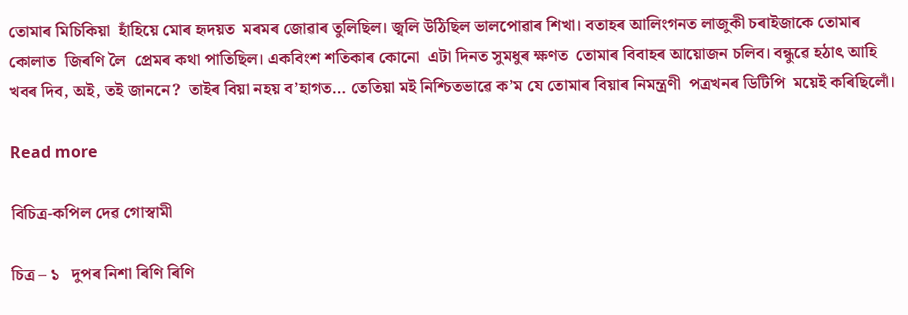তোমাৰ‌ মিচিকিয়া  হাঁহিয়ে‌ মোৰ হৃদয়ত  মৰমৰ জোৱাৰ তুলিছিল। জ্বলি উঠিছিল ভালপোৱাৰ শিখা। বতাহৰ আলিংগনত লাজুকী চৰাইজাকে তোমাৰ কোলাত  জিৰণি লৈ  প্ৰেমৰ কথা পাতিছিল। একবিংশ শতিকাৰ কোনো  এটা দিনত সুমধুৰ ক্ষণত  তোমাৰ বিবাহৰ আয়োজন চলিব। বন্ধুৱে হঠাৎ আহি খবৰ দিব, অই, ত‌ই জাননে?  তাইৰ বিয়া নহয় ব’হাগত… তেতিয়া মই নিশ্চিতভাৱে ক’ম যে তোমাৰ বিয়াৰ নিমন্ত্ৰণী  পত্ৰখনৰ ডিটিপি  ময়েই কৰিছিলোঁ।

Read more

বিচিত্র-কপিল দেৱ গোস্বামী

চিত্ৰ – ১   দুপৰ নিশা ৰিণি ৰিণি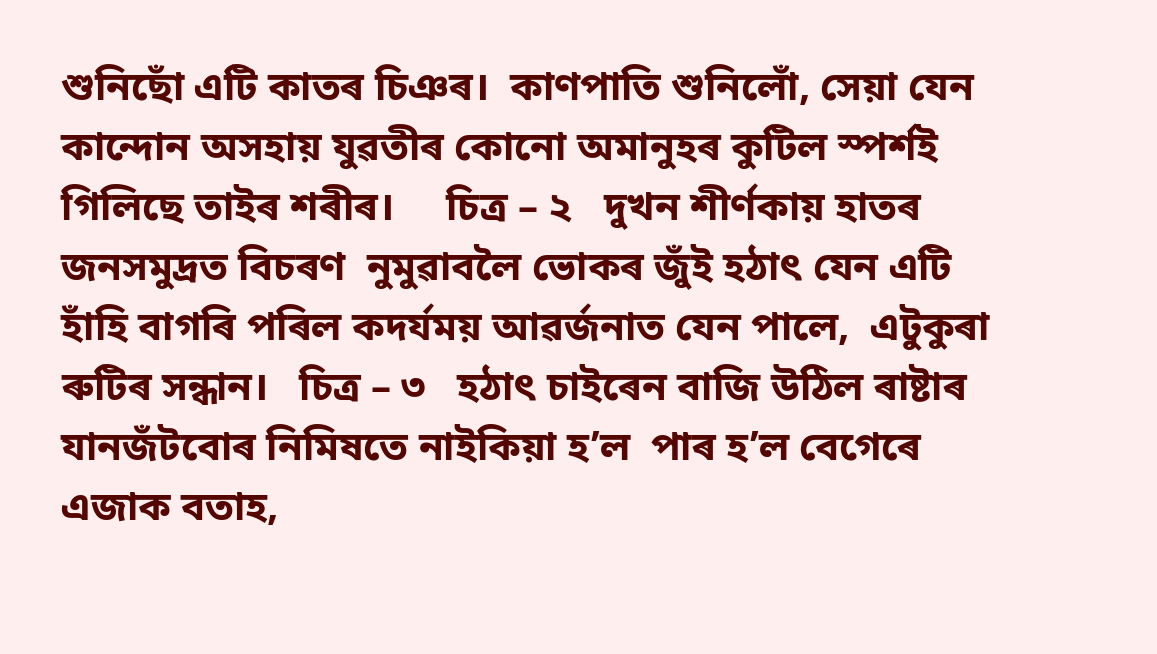শুনিছোঁ এটি কাতৰ চিঞৰ।  কাণপাতি শুনিলোঁ, সেয়া যেন কান্দোন অসহায় যুৱতীৰ কোনো অমানুহৰ কুটিল স্পৰ্শই গিলিছে তাইৰ শৰীৰ।     চিত্ৰ – ২   দুখন শীৰ্ণকায় হাতৰ জনসমুদ্রত বিচৰণ  নুমুৱাবলৈ ভোকৰ জুঁই হঠাৎ যেন এটি হাঁহি বাগৰি পৰিল কদৰ্যময় আৱৰ্জনাত যেন পালে,  এটুকুৰা ৰুটিৰ সন্ধান।   চিত্ৰ – ৩   হঠাৎ চাইৰেন বাজি উঠিল ৰাষ্টাৰ যানজঁটবোৰ নিমিষতে নাইকিয়া হ’ল  পাৰ হ’ল বেগেৰে এজাক বতাহ,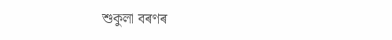শুকুলা বৰণৰ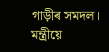গাড়ীৰ সমদল।  মন্ত্ৰীয়ে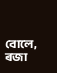বোলে, ৰজা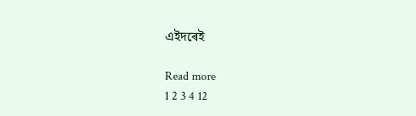এইদৰেই

Read more
1 2 3 4 12